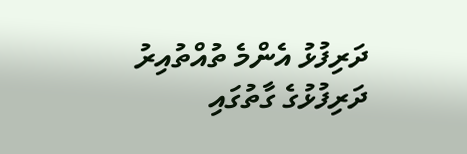ދަރިފުޅު އެންމެ ތުއްތުއިރު ދަރިފުޅުގެ ގާތުގައި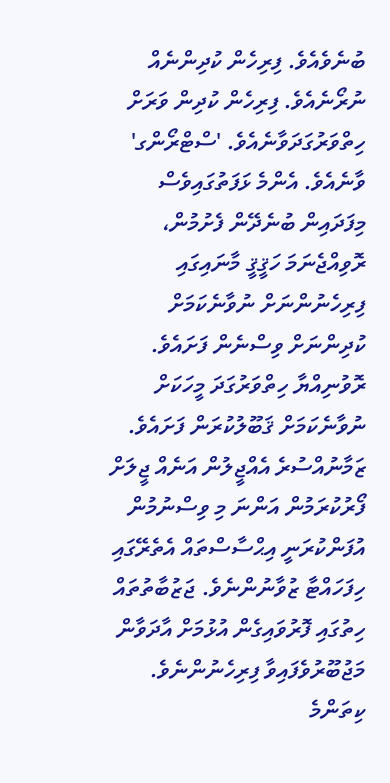ބުނެވެއެވެ. ފިރިހެން ކުދިންނެއް ނުރޯނެއެވެ. ފިރިހެން ކުދިން ވަރަށް ހިތްވަރުގަދަވާނެއެވެ. 'ސްޓްރޯންގ' ވާނެއެވެ. އެންމެ ޅަފަތުގައިވެސް މިފަދައިން ބުނެދޭން ފެށުމުން، ރޮވިއްޖެނަމަ ހަޤީޤީ މާނައިގައި ފިރިހެނުންނަށް ނުވާނެކަމަށް ކުދިންނަށް ވިސްނެން ފަށައެވެ. ރޮވުނިއްޔާ ހިތްވަރުގަދަ މީހަކަށް ނުވާނެކަމަށް ޤަބޫލުކުރަން ފަށައެވެ. ޒަމާނުއްސުރެ އެއްޖީލުން އަނެއް ޖީލަށް ފޯރުކުރަމުން އަންނަ މި ވިސްނުމުން އުފަންކުރަނީ އިޙްސާސްތައް އެތެރޭގައި ހިފަހައްޓާ ޒުވާނުންނެވެ. ޖަޒުބާތުތައް ހިތުގައި ފޮރުވައިގެން އުޅުމަށް އާދަވާން މަޖުބޫރުވެފައިވާ ފިރިހެނުންނެވެ. ކިތަންމެ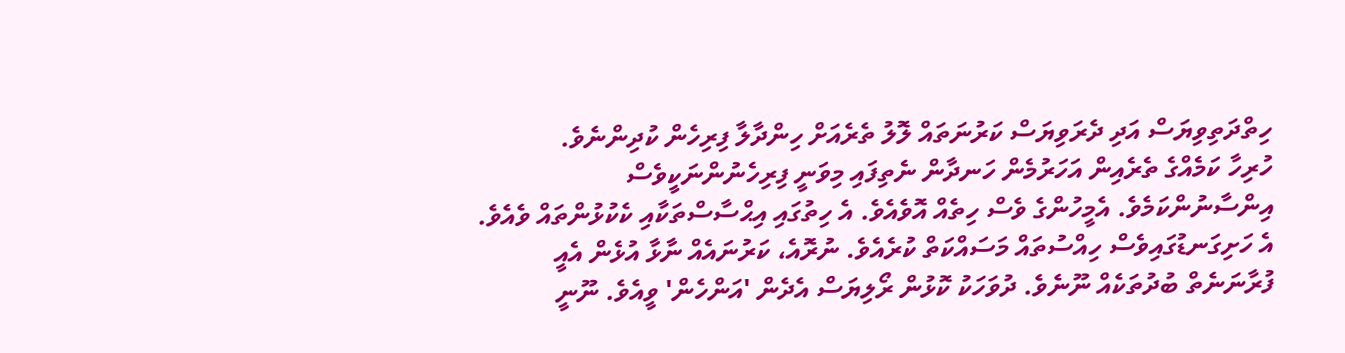ހިތްދަތިވިޔަސް އަދި ދެރަވިޔަސް ކަރުނަތައް ލޮލު ތެރެއަށް ހިންދާލާ ފިރިހެން ކުދިންނެވެ.
ހުރިހާ ކަމެއްގެ ތެރެއިން އަހަރުމެން ހަނދާން ނެތިފައި މިވަނީ ފިރިހެނުންނަކީވެސް އިންސާނުންކަމެވެ. އެމީހުންގެ ވެސް ހިތެއް އޮވެއެވެ. އެ ހިތުގައި އިޙްސާސްތަކާއި ކެކުޅުންތައް ވެއެވެ. އެ ހަށިގަނޑުގައިވެސް ހިއްސުތައް މަސައްކަތް ކުރެއެވެ. ނުރޮއެ، ކަރުނައެއް ނާޅާ އުޅެން އެއީ ފުރާނަނެތް ބުދުތަކެއް ނޫނެވެ. ދުވަހަކު ކޮޅުން ރޯލިޔަސް އެދެން 'އަންހެން' ވީއެވެ. ނޫނީ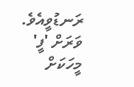ރަނޑުވީއެވެ. ވަރަށް 'ފީ' މީހަކަށް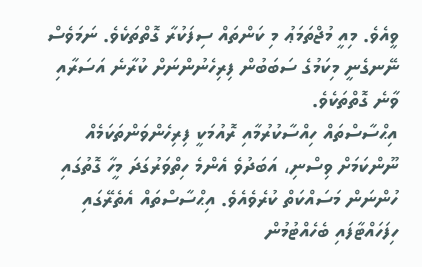ވީއެވެ. މިއީ މުޖްތަމަޢު މި ކަންތައް ސިފަކުރާ ގޮތްތަކެވެ. ނަމަވެސް ނޭނގެނީ މިކަމުގެ ސަބަބުން ފިރިހެނުންނަށް ކުރާނެ އަސަރާއި ވާނެ ގޮތްތަކެވެ.
އިޙްސާސްތައް ހިއްސާކުރުމާއި ރޮއުމަކީ ފިރިހެންވަންތަކަމެއް ނޫންކަމަށް ވިސްނި، އަބަދުވެ އެންމެ ހިތްވަރުގަދަ މީހާ ގޮތުގައި ހުންނަން މަސައްކަތް ކުރެވެއެވެ. އިޙްސާސްތައް އެތެރޭގައި ހިފަހައްޓާފައި ބެހެއްޓުމުން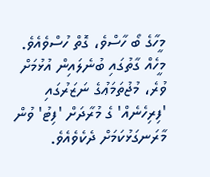މީހާގެ ބޯ ހާސްވެ، ގޮތް ހުސްވެއެވެ. މީހެއް ގާތުގައި ބުނެލައިން އުޅުމަށް ވުރެ، މުޖުތަމަޢުގެ ނަޒަރުގައި 'ފިރިހެނެއް' ގެ މުރާދަށް 'ފިޓު' ވުން މާރަނގަޅުކަމަށް ދެކެވެއެވެ.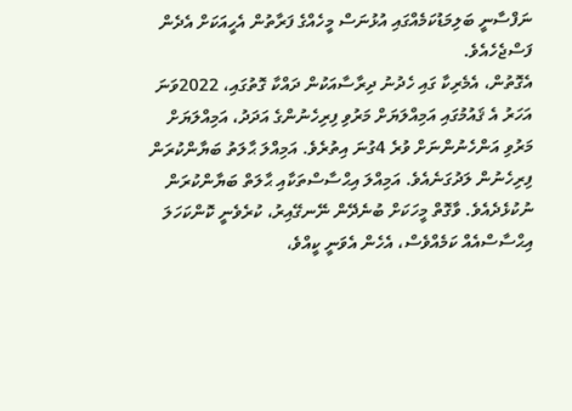ނަފްސާނީ ބަލިމަޑުކަމެއްގައި އުޅުނަސް މީހެއްގެ ފަރާތުން އެހީއަކަށް އެދެން ފަސްޖެހެއެވެ.
އެގޮތުން، އެމެރިކާ ގައި ހެދުނު ދިރާސާއަކުން ދައްކާ ގޮތުގައި، 2022ވަނަ އަހަރު އެ ޤައުމުގައި އަމިއްލަޔަށް މަރުވި ފިރިހެނުންގެ އަދަދު، އަމިއްލަޔަށް މަރުވި އަންހެނުންނަށް ވުރެ 4ގުނަ އިތުރެވެ. އަމިއްލަ ޙާލަތު ބަޔާންކުރަން ފިރިހެނުން ލަދުގަނެއެވެ. އަމިއްލަ އިޙްސާސްތަކާއި ޙާލަތް ބަޔާންކުރަން ނުކުޅެދެއެވެ. ވާގޮތް މީހަކަށް ބުނެދޭން ނޭނގޭއިރު، ކުރެވެނީ ކޮންކަހަލަ އިޙްސާސްއެއް ކަމެއްވެސް، އެހެން އެވަނީ ކީއްވެ،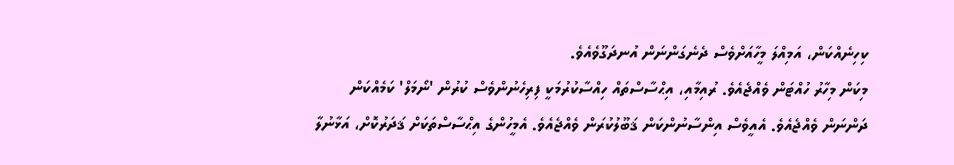ކިހިނެއްކަން، އަމިއްލަ މީހާއަށްވެސް ދެނެގަންނަން އުނދަގޫވެއެވެ.
މިކަން މިހާރު ހުއްޓަން ވެއްޖެއެވެ. ރުއިމާއި، އިޙްސާސްތައް ހިއްސާކުރުމަކީ ފިރިހެނުންވެސް ކުރުން 'ނޯމަލް' ކަމެއްކަން ދަންނަން ވެއްޖެއެވެ. އެއީވެސް އިންސާނުންކަން ޤަބޫލުކުރަން ވެއްޖެއެވެ. އެމީހުންގެ އިޙްސާސްތަކަށް ޤަދަރުކޮށް، އަޅާނުލާ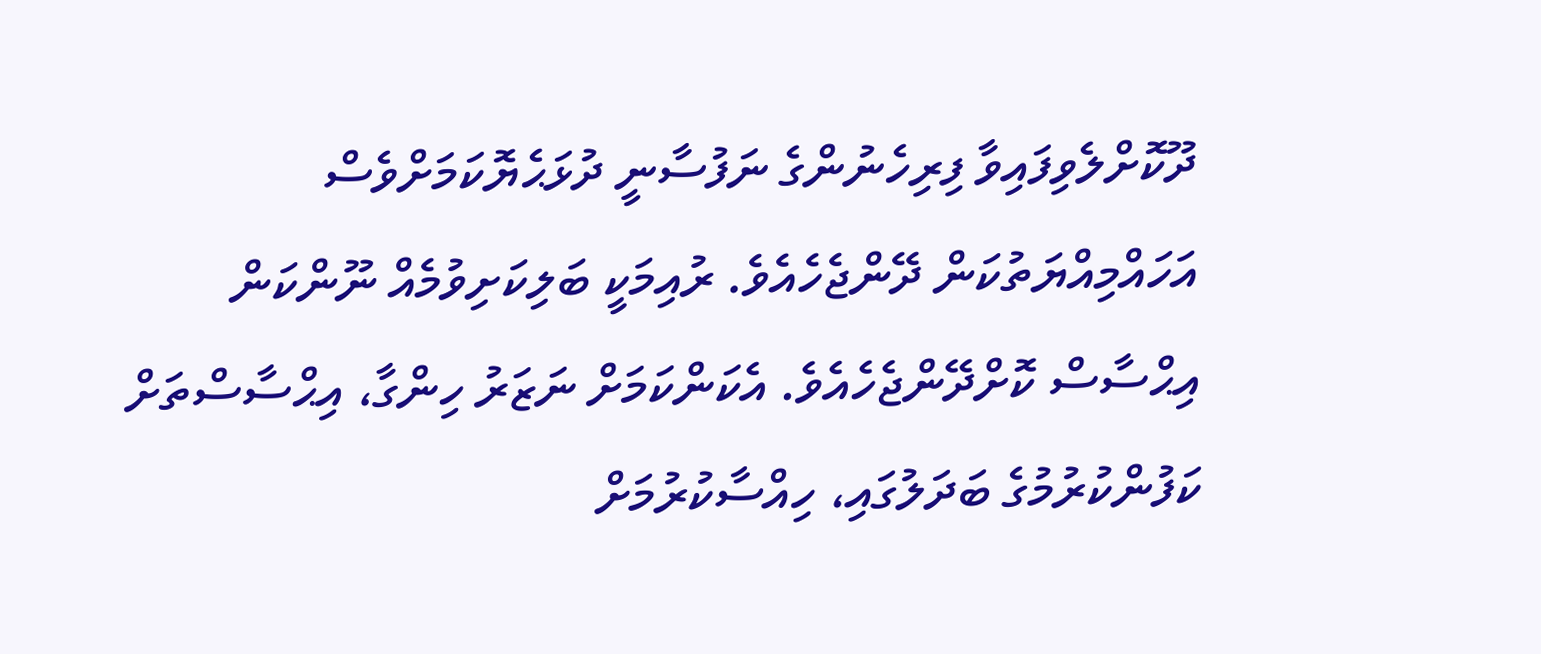ދޫކޮށްލެވިފައިވާ ފިރިހެނުންގެ ނަފުސާނީ ދުޅަޙެޔޮކަމަށްވެސް އަހައްމިއްޔަތުކަން ދޭންޖެހެއެވެ. ރުއިމަކީ ބަލިކަށިވުމެއް ނޫންކަން އިޙްސާސް ކޮށްދޭންޖެހެއެވެ. އެކަންކަމަށް ނަޒަރު ހިންގާ، އިޙްސާސްތަށް ކަފުންކުރުމުގެ ބަދަލުގައި، ހިއްސާކުރުމަށް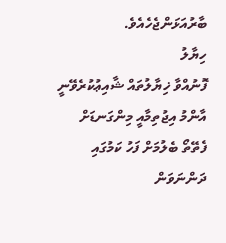ބާރުއަޅަންޖެހެއެވެ.
ހިޔާލު
ފޮނުއްވާ ޚިޔާލުތައް ޝާއިޢުކުރެވޭނީ އާންމު އިޖުތިމާއީ މިންގަނޑަށް ފެތޭތޯ ބެލުމަށް ފަހު ކަމުގައި ދަންނަވަން